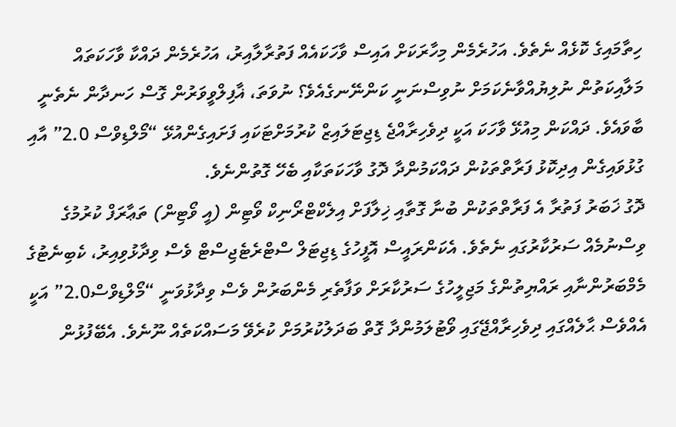ހިތާމައިގެ ކޮޅެއް ނެތެވެ. އަހުރެމެން މިހާރަކަށް އައިސް ވާހަކައެއް ފަތުރާލާއިރު، އަހުރެމެން ދައްކާ ވާހަކަތައް މަލާއިކަތުން ނުލިޔުއްވާނެކަމަށް ނުވިސްނަނީ ކަންނޭނގެއެވެ؟ ނުވަތަ، ޣާފިލްވީވަރުން ގޮސް ހަނދާން ނެތެނީ ބާވައެވެ. ދައްކަން މިއުޅޭ ވާހަކަ އަކީ ދިވެހިރާއްޖެ ޑިޖިޓަލައިޒް ކުރުމަށްޓަކައި ފަށައިގެންއުޅޭ “މޯލްޑިވްސް 2.0” އާއި ގުޅުވައިގެން އިދިކޮޅު ފަރާތްތަކުން ދައްކަމުންދާ ދޮގު ވާހަކަތަކާއި ބެހޭ ގޮތުންނެވެ.
ދޮގު ޚަބަރު ފަތުރާ އެ ފަރާތްތަކުން ބުނާ ގޮތާއި ޚިލާފަށް އިލެކްޓްރޯނިކް ވޯޓިން (އީ ވޯޓިން) ތަޢާރަފް ކުރުމުގެ ވިސްނުމެއް ސަރުކާރުގައި ނެތެވެ. އެކަންރައީސް އޮފީހުގެ ޑިޖިޓަލް ސްޓްރެޓެޖިސްޓް ވެސް ވިދާޅުވިއިރު، ކެބިނެޓުގެ މެމްބަރުންނާއި ރައްޔިތުންގެ މަޖިލީހުގެ ސަރުކާރަށް ވަފާތެރި މެންބަރުން ވެސް ވިދާޅުވަނީ “މޯލްޑިވްސް2.0” އަކީ އެއްވެސް ޙާލެއްގައި ދިވެހިރާއްޖޭގައި ވޯޓުލަމުންދާ ގޮތް ބަދަލުކުރުމަށް ކުރެވޭ މަސައްކަތެއް ނޫނެވެ. އެބޭފުޅުން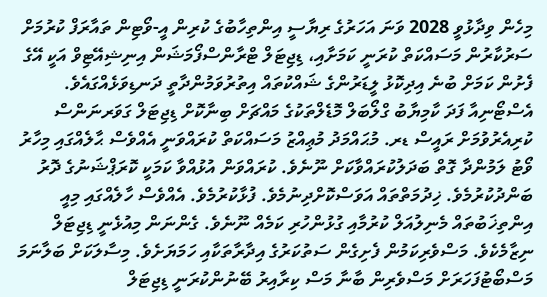މިހެން ވިދާޅުވީ 2028 ވަނަ އަހަރުގެ ރިޔާސީ އިންތިހާބުގެ ކުރިން އީ-ވޯޓިން ތައާރަފް ކުރުމަށް ސަރުކާރުން މަސައްކަތް ކުރަނީ ކަމަށާއި، ޑިޖިޓަލް ޓްރާންސްފޯމަޝަން އިނިޝިއޭޓިވް އަކީ އޭގެ ފެށުން ކަމަށް ބުނެ އިދިކޮޅު ލީޑަރުންގެ ޝައްކުތައް އިތުރުވަމުންދާތީ ދަނޑިވަޅެއްގައެވެ.
އެސްޓޯނިއާ ފަދަ ކާމިޔާބު ގްލޯބަލް މޮޑެލްތަކުގެ މައްޗަށް ބިނާކޮށް ޑިޖިޓަލް ގަވަރނަންސް ކުރިއެރުވުމަށް ރައީސް ޑރ. މުޙައްމަދު މުޢިއްޒު މަސައްކަތް ކުރައްވަނީ އެއްވެސް ޙާލެއްގައި މިހާރު ވޯޓު ލަމުންދާ ގޮތް ބަދަލުކުރައްވާކަށް ނޫނެވެ. ކުރައްވަން އުޅުއްވާ ކަމަކީ ކޮރަޕްޝަނުގެ ދޮރު ބަންދުކުރުމެވެ. ޚިދުމަތްތައް އަވަސްކޮށްދިނުމެވެ. ފުޅާކުރުމެވެ. އެއްވެސް ހާލެއްގައި މިއީ އިންތިޚަބުތައް މެނިލުއަލް ކުރުމާއި ގުޅުންހުރި ކަމެއް ނޫނެވެ. ގެންނަން މިއުޅެނީ ޑިޖިޓަލް ނިޒާމެކެވެ. މަސްވެރިކަމުން ފެށިގެން ސަތުކަރުގެ އިދާރާތަކާއި ހަމަޔަށެވެ. މިސާލަކަށް ބަލާނަމަ މަސްބޯޓުފަހަރަށް މަސްވެރިން ބާނާ މަސް ކިރާއިރު ބޭނުންކުރަނީ ޑިޖިޓަލް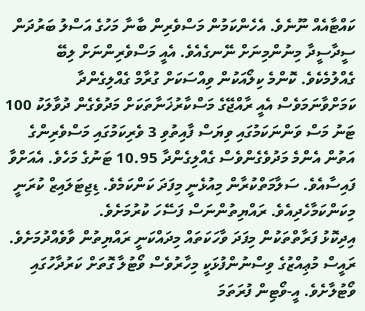ކައްޓާއެއް ނޫނެވެ. އެހެންކަމުން މަސްވެރިން ބާނާ މަހުގެ އަސްލު ބަރުދަން ސީދާސީދާ މިނުންމިނަށް ނޭނގެއެވެ. އެއީ މަސްވެރިންނަށް ލިބޭ ގެއްލުމެކެވެ. ކޮންމެ ކިލޯއަކުން ވިއްސަކަށް ގުރާމް ގެއްލިގެންދާ ކަމަށްވާނަމަވެސް އެއީ ރާއްޖޭގެ މަސްކާރުޚަނާތަކަށް މަދުވެގެން ދުވާލަކު 100 ޓަނު މަސް ވަންނަކަމުގައި ވިޔަސް ފާއިތުވި 3 ވެރިކަމުގައި މަސްވެރިންގެ އަތުން އެންމެ މަދުވެގެންވެސް ގެއްލިގެންދާ 10.95 ޓަނުގެ މަހެވެ. އެއަށްވާ ފައިސާއެވެ. ސަލާމަތްކުރާން މިއުޅެނީ މިފަދަ ކަންކަމެވެ. ޑިޖިޓަލައިޒް ކުރަނީ މިކަންކަމާހެދިއެވެ. ރައްޔިތުންނަސް ފަސޭހަ ކުރުމަށެވެ.
އިދިކޮޅު ފަރާތްތަކުން މިފަދަ ވާހަކަތައް މިދައްކަނީ ރައްޔިތުން ވާވެއްދުމަށެވެ. ރައީސް މުޢިއްޒުގެ ވިސްނުންފުޅަކީ މިހާރުވެސް ވޯޓުލާ ގޮތަށް ކަރުދާހުގައި ވޯޓުލާށެވެ. އީ-ވޯޓިން ފުރަތަމަ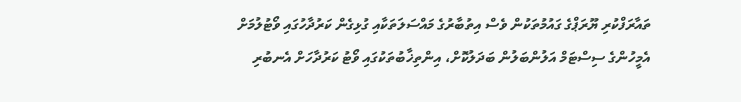ތައާރަފްކުރި ޔޫރަޕްގެ ގައުމުތަކުން ވެސް އިތުބާރުގެ މައްސަލަތަކާއި ގުޅިގެން ކަރުދާހުގައި ވޯޓުލުމަށް އެމީހުންގެ ސިސްޓަމް އަލުންބަލުން ބަދަލުކޮށް، އިންތިޚާބުތަކުގައި ވޯޓު ކަރުދާހަށް އެނބުރި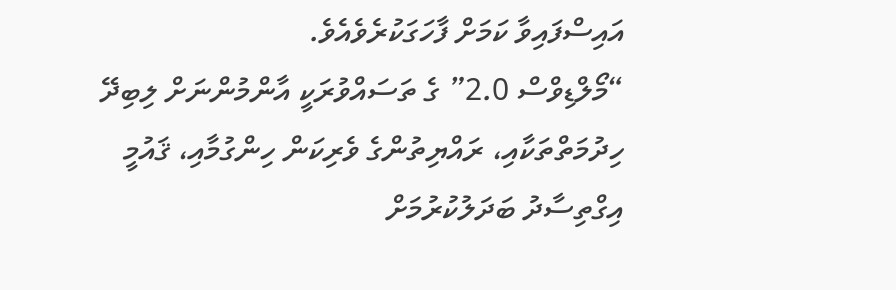އައިސްފައިވާ ކަމަށް ފާހަގަކުރެވެއެވެ.
“މޯލްޑިވްސް 2.0” ގެ ތަސައްވުރަކީ އާންމުންނަށް ލިބިދޭ ހިދުމަތްތަކާއި، ރައްޔިތުންގެ ވެރިކަން ހިންގުމާއި، ޤައުމީ އިގްތިސާދު ބަދަލުކުރުމަށް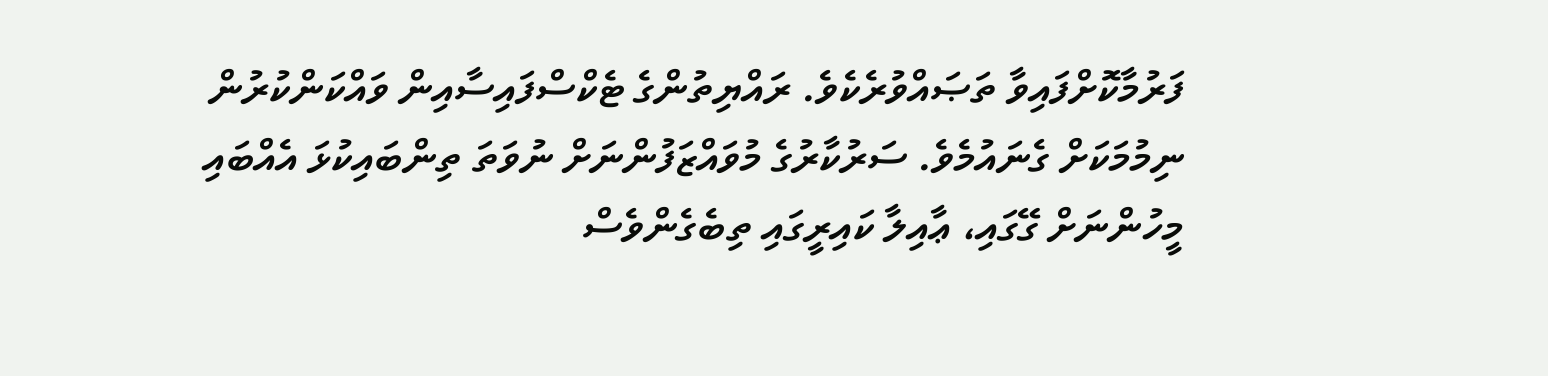ފަރުމާކޮށްފައިވާ ތަޞައްވުރެކެވެ. ރައްޔިތުންގެ ޓެކްސްފައިސާއިން ވައްކަންކުރުން ނިމުމަކަށް ގެނައުމެވެ. ސަރުކާރުގެ މުވައްޒަފުންނަށް ނުވަތަ ތިންބައިކުޅަ އެއްބައި މީހުންނަށް ގޭގައި، ޢާއިލާ ކައިރީގައި ތިބެގެންވެސް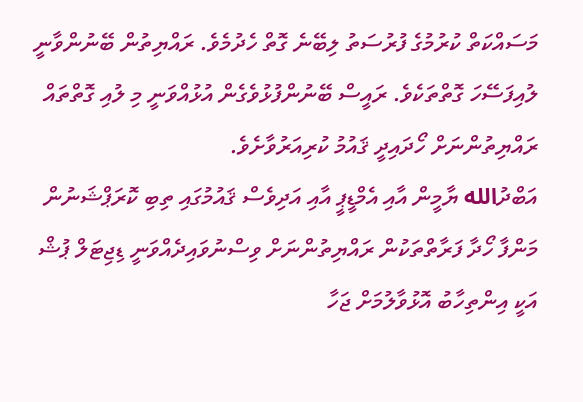މަސައްކަތް ކުރުމުގެ ފުރުސަތު ލިބޭނެ ގޮތް ހެދުމެވެ. ރައްޔިތުން ބޭނުންވާނީ ލުއިފަސޭހަ ގޮތްތަކެވެ. ރައީސް ބޭނުންފުޅުވެގެން އުޅުއްވަނީ މި ލުއި ގޮތްތައް ރައްޔިތުންނަށް ހޯދައިދީ ޤައުމު ކުރިއަރުވާށެވެ.
އަބްދުالله ޔާމީން އާއި އެމްޑީޕީ އާއި އަދިވެސް ޤައުމުގައި ތިބި ކޮރަޕްޝަނުން މަންފާ ހޯދާ ފަރާތްތަކުން ރައްޔިތުންނަށް ވިސްނުވައިދެއްވަނީ ޑިޖިޓަލް ޕުޝް އަކީ އިންތިހާބު އޮޅުވާލުމަށް ޖަހާ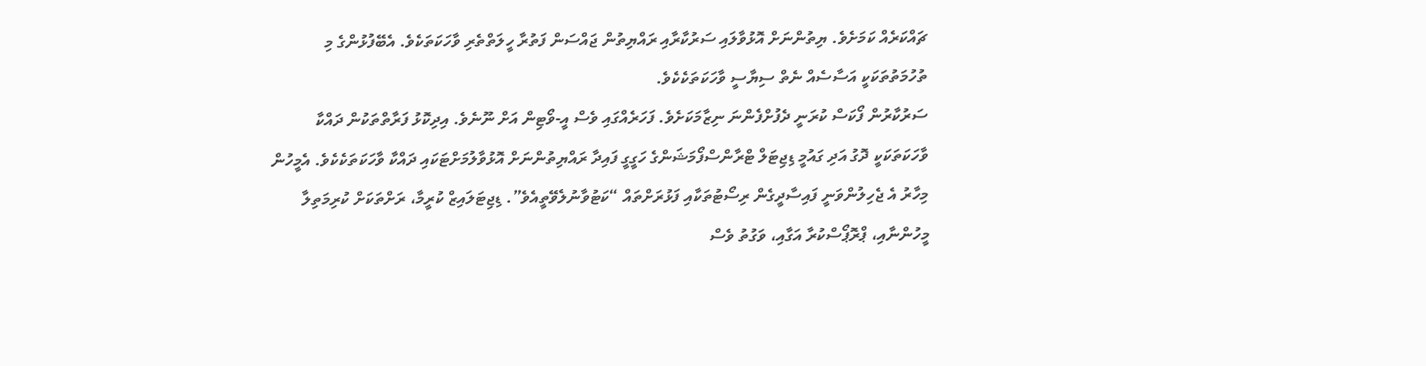ޗައްކަރެއް ކަމަށެވެ. ޔިތުންނަށް އޮޅުވާލައި ސަރުކާރާއި ރައްޔިތުން ޖައްސަން ފަތުރާ ހީލަތްތެރި ވާހަކަތަކެވެ. އެބޭފުޅުންގެ މި ތުހުމަތުތަކަކީ އަސާސެއް ނެތް ސިޔާސީ ވާހަކަތަކެކެވެ.
ސަރުކާރުން ފޯކަސް ކުރަނީ ދެފުށްފެންނަ ނިޒާމަކަށެވެ. ފަހަރެއްގައި ވެސް އީ-ވޯޓިން އަށް ނޫނެވެ. އިދިކޮޅު ފަރާތްތަކުން ދައްކާ ވާހަކަތަކަކީ ދޮގު އަދި ގައުމީ ޑިޖިޓަލް ޓްރާންސްފޯމަޝަންގެ ހަގީގީ ފައިދާ ރައްޔިތުންނަށް އޮޅުވާލުމަށްޓަކައި ދައްކާ ވާހަކަތަކެކެވެ. އެމީހުން މިހާރު އެ ޖެހިލުންވަނީ ފައިސާދީގެން ރިސޯޓުތަކާއި ފަޅުރަށްތައް “ކަޓުވާނުލެވޭތީއެވެ”. ޑިޖިޓަލައިޒް ކުރީމާ، ރަށްތަކަށް ކުރިމަތިލާ މީހުންނާއި، ޕްރޮޕޯސްކުރާ އަގާއި، ވަގުތު ވެސް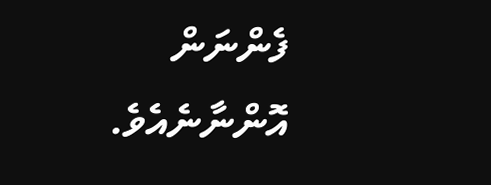ފެންނަން އޮންނާނެއެވެ.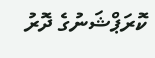ކޮރަޕްޝަނުގެ ދޮރު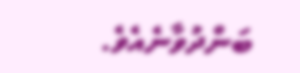ބަންދުވާނެއެވެ.